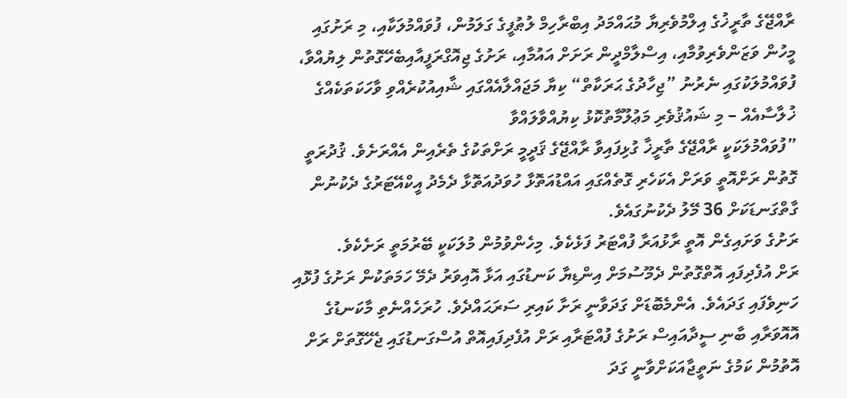ރާއްޖޭގެ ތާރީޚުގެ އިލްމުވެރިޔާ މުޙައްމަދު އިބްރާހިމް ލުޠުފީގެ ގަލަމުން، ފުވައްމުލަކާއި، މި ރަށުގައި މީހުން ވަޒަންވެރިވުމާއި، އިސްލާމްދީން ރަށަށް އައުމާއި، ރަށުގެ ޖިއޮގްރަފީއާއިބެހޭގޮތުން ލިޔުއްވާ، ފުވައްމުލަކުގައި ނެރުނު ”ޖިހާދުގެ ޙަރަކާތް“ ކިޔާ މަޖައްލާއެއްގައި ޝާއިއުކުރެއްވި ވާހަކަތަކެއްގެ ޚުލާސާއެއް – މި ޝައުޤުވެރި މަޢުލޫމާތުކޮޅު ކިޔުއްވާލައްވާ
”ފުވައްމުލަކަކީ ރާއްޖޭގެ ތާރީޚާ ގުޅިފައިވާ ރާއްޖޭގެ ޤަދީމީ ރަށްތަކުގެ ތެރެއިން އެއްރަށެވެ. ޤުދުރަތީ ގޮތުން ރަށްއޮތީ ވަރަށް އެކަހެރި ގޮތެއްގައި އައްޑުއަތޮޅާ ހުވަދުއަތޮޅާ ދެމެދު އީކްއޭޓަރުގެ ދެކުނުން ގާތްގަނޑަކަށް 36 މޭލު ދެކުނުގައެވެ.
ރަށުގެ ވަށައިގެން އޮތީ ރާޅުއަރާ ފުއްޓަރު ފަޅެކެވެ. މިހެންވުމުން މުލަކަކީ ބޭރުމަތީ ރަށެކެވެ.
ރަށް އުފެދިފައި އޮތްގޮތުން ދެމޫސުމަށް އިންޑިޔާ ކަނޑުގައި އަޅާ އޮއިވަރު ދެމޭ ހަމަތަކުން ރަށުގެ ފުޅޮއި ހަނިވެފައި ގަދައެވެ. އެންމެބޮޑަށް ގަދަވާނީ ރަށާ ކައިރި ސަރަޙައްދެވެ. ހުރަހެއްނެތި މާކަނޑުގެ އޮއޮވަރާއި ބާނި ސީދާއައިސް ރަށުގެ ފުއްޓަރާއި ރަށް އުފެދިފައިއޮތް އުސްގަނޑުގައި ޖެހޭގޮތަށް ރަށް އޮތުމުން ކަމުގެ ނަތީޖާއަކަށްވާނީ ގަދަ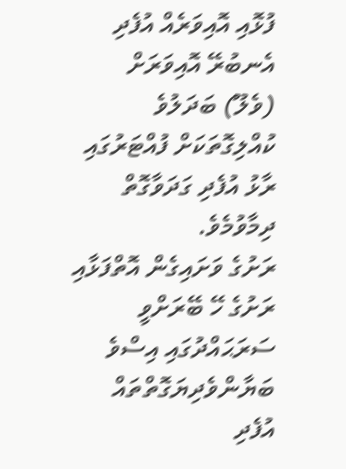ފުޅޮއި އޮއިވަރެއް އުފެދި އެނބުރޭ އޮއިވަރަށް (ވެލޫ) ބަދަލުވެ ކުއްލިގޮތަކަށް ފުއްޓަރުގައި ރާޅު އުފެދި ގަދަވާގޮތް ދިމާވުމެވެ.
ރަށުގެ ވަށައިގެން އޮތްފަޅާއި ރަށުގެ ހޭ ބޭރަށްވީ ސަރަޙައްދުގައި އިސްވެ ބަޔާންވެދިޔަގޮތްތައް އުފެދި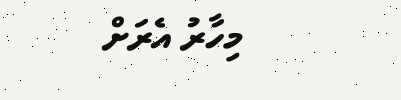މިހާރު އެރަށް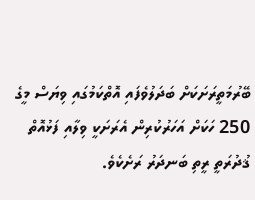ބޭރުމަތީރަށަކަށް ބަދަލުވެފައި އޮތްކަމުގައި ވިޔަސް މީގެ 250 ހަކަށް އަހަރުކުރިން އެރަށަކީ ވިލާއި ފަޅުއޮތް ޤުދުރަތީ ރީތި ބަނދަރު ރަށެކެވެ.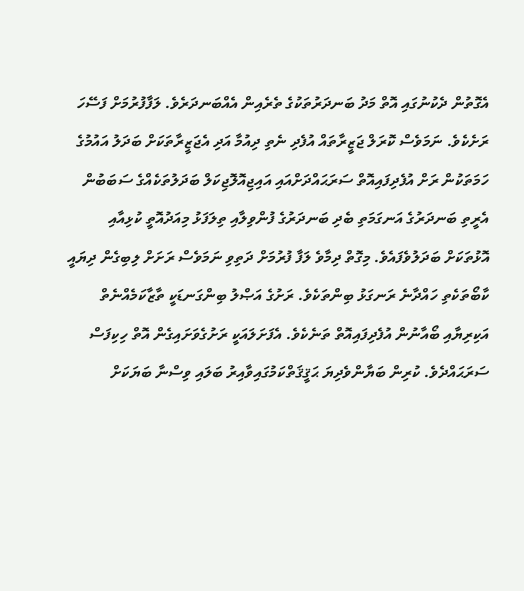އެގޮތުން ދެކުނުގައި އޮތް މަދު ބަނދަރުތަކުގެ ތެރެއިން އެއްބަނދަރެވެ. ލަފާފުރުމަށް ފަސޭހަ ރަށެކެވެ. ނަމަވެސް ކޮރަލް ޖަޒީރާތައް އުފެދި ނެތި ދިއުމާ އަދި އެޖަޒީރާތަކަށް ބަދަލު އައުމުގެ ހަމަތަކުން ރަށް އުފެދިފައިއޮތް ސަރަޙައްދަށްއައި އައިޖިއޮލޮޖިކަލް ބަދަލުތަކެއްގެ ސަބަބުން އެރީތި ބަނދަރުގެ އަނގަމަތި ބެދި ބަނދަރުގެ ފުންވިލާއި ތިލަފަޅު މިއަދުއޮތީ ކުޅިއާއި އޮޅުތަކަށް ބަދަލުވެފައެވެ. މިގޮތް ދިމާވެ ލަފާ ފުރުމަށް ދަތިވި ނަމަވެސް ރަށަށް ލިބިގެން ދިޔައީ ކާބޯތަކެތި ހައްދާނެ ރަނގަޅު ބިންތަކެވެ. ރަށުގެ އަޞްލު ބިންގަނޑަކީ ތާޒާކަމެއްނެތް އަކިރިޔާއި ބޯއާނުން އުފެދިފައިއޮތް ތަނެކެވެ. އެފަށަލައަކީ ރަށުގެވަށައިގެން އޮތް ހިކިފަސް ސަރަޙައްދެވެ. ކުރިން ބަޔާންވެދިޔަ ޙަޤީޤަތްކަމުގައިވާއިރު ބަލައި ވިސްނާ ބަޔަކަށް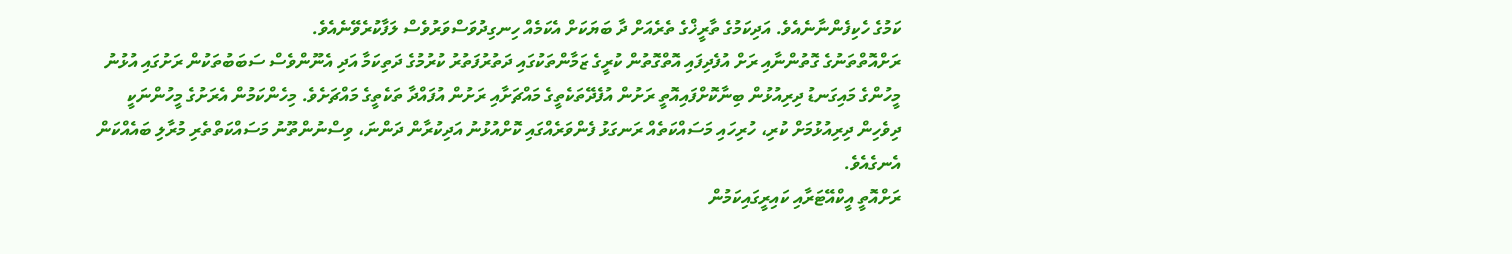ކަމުގެ ހެކިފެންނާނެއެވެ. އަދިކަމުގެ ތާރީޚްގެ ތެރެއަށް ދާ ބަޔަކަށް އެކަމެއް ހިނގިދުވަސްވަރުވެސް ލަފާކުރެވޭނެއެވެ.
ރަށްއޮތްތަނުގެ ގޮތުންނާއި ރަށް އުފެދިފައި އޮތްގޮތުން ކުރީގެ ޒަމާންތަކުގައި ދަތުރުފަތުރު ކުރުމުގެ ދަތިކަމާ އަދި އެނޫންވެސް ސަބަބުތަކުން ރަށުގައި އުޅުނު މީހުންގެ މައިގަނޑު ދިރިއުޅުން ބިނާކޮށްފައިއޮތީ ރަށުން އުފެދޭތަކެތީގެ މައްޗަށާއި ރަށުން އުފައްދާ ތަކެތީގެ މައްޗަށެވެ. މިހެންކަމުން އެރަށުގެ މީހުންނަކީ ދިވެހިން ދިރިއުޅުމަށް ކުރި، ހުރިހައި މަސައްކަތެއް ރަނގަޅު ފެންވަރެއްގައި ކޮށްއުޅުނު އަދިކުރާން ދަންނަ، ވިސްނުންތޫނު މަސައްކަތްތެރި މުރާލި ބައެއްކަން އެނގެއެވެ.
ރަށްއޮތީ އީކްއޭޓަރާއި ކައިރީގައިކަމުން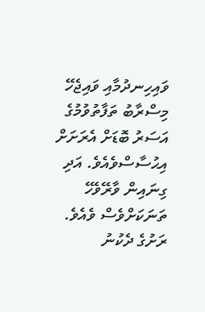ވައިހިނދުމާއި ވައިޖެހޭ މިސްރާބު ތަފާތުވުމުގެ އަސަރު ބޮޑަށް އެރަށަށް އިޙުސާސްވެއެވެ. އަދި ގިނައިން ވާރޭވެހޭ ތަނަކަށްވެސް ވެއެވެ. ރަށުގެ ދެކުނު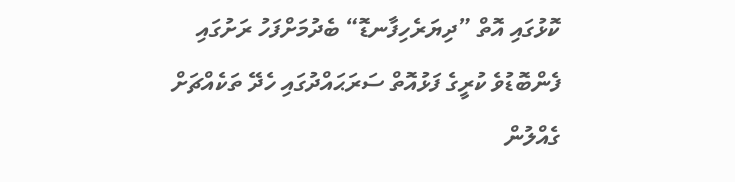ކޮޅުގައި އޮތް ”ދިޔަރެހިފާނޑޮ“ ބެދުމަށްފަހު ރަށުގައި ފެންބޮޑުވެ ކުރީގެ ފަޅުއޮތް ސަރަޙައްދުގައި ހެދޭ ތަކެއްޗަށް ގެއްލުން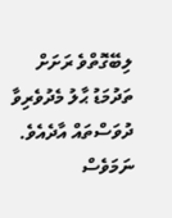ލިބޭގޮތްވެ ރަށަށް ތަދުމަޑު ޙާލު މެދުވެރިވާ ދުވަސްތައް އާދެއެވެ. ނަމަވެސް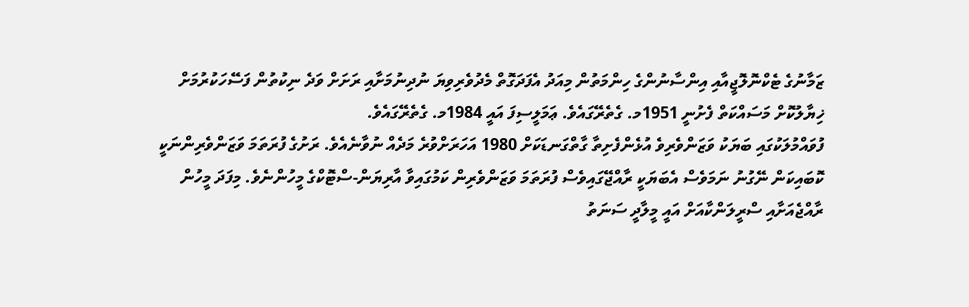ޒަމާނުގެ ޓެކްނޮލޮޖީއާއި އިންސާނުންގެ ހިންމަތުން މިއަދު އެފަދަގޮތް މެދުވެރިވިޔަ ނުދިނުމަށާއި ރަށަށް ވަދެ ނިކުތުން ފަސޭހަކުރުމަށް ޚިޔާލުކޮށް މަސައްކަތް ފެށުނީ 1951މ. ގެތެރޭގައެވެ. ޢަމަލީސިފަ އައީ 1984މ. ގެތެރޭގައެވެ.
ފުވައްމުލަކުގައި ބަޔަކު ވަޒަންވެރިވެ އުޅެންފެށިތާ ގާތްގަނޑަކަށް 1980 އަހަރަށްވުރެ މަދެއް ނުވާނެއެވެ. ރަށުގެ ފުރަތަމަ ވަޒަންވެރިންނަކީ ކޮބައިކަން ނޭގުނު ނަމަވެސް އެބަޔަކީ ރާއްޖޭގައިވެސް ފުރަތަމަ ވަޒަންވެރިން ކަމުގައިވާ އާރިޔަން-ސްޓޮކްގެ މީހުންނެވެ. މިފަދަ މީހުން ރާއްޖެއަށާއި ސްރީލަންކާއަށް އައީ މީލާދީ ސަނަތު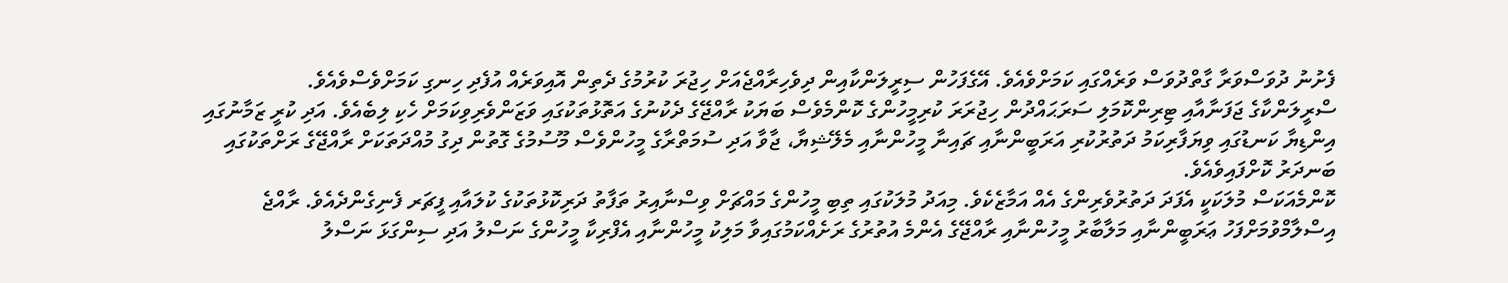ފެށުނު ދުވަސްވަރާ ގާތްދުވަސް ވަރެއްގައި ކަމަށްވެއެވެ. އޭގެފަހުން ސިރީލަންކާއިން ދިވެހިރާއްޖެއަށް ހިޖުރަ ކުރުމުގެ ދެތިން އޮއިވަރެއް އުފެދި ހިނގި ކަމަށްވެސްވެއެވެ.
ސްރީލަންކާގެ ޖަފަނާއާއި ޓިރިންކޮމަލި ސަރަޙައްދުން ހިޖުރަރަ ކުރިމީހުންގެ ކޮންމެވެސް ބަޔަކު ރާއްޖޭގެ ދެކުނުގެ އަތޮޅުތަކުގައި ވަޒަންވެރިވިކަމަށް ހެކި ލިބެއެވެ. އަދި ކުރީ ޒަމާނުގައި އިންޑިޔާ ކަނޑުގައި ވިޔަފާރިކަމު ދަތުރުކުރި އަރަބީންނާއި ޗައިނާ މީހުންނާއި މެލޭޝިޔާ، ޖާވާ އަދި ސުމަތްރާގެ މީހުންވެސް މޫސުމުގެ ގޮތުން ދިގު މުއްދަތަކަށް ރާއްޖޭގެ ރަށްތަކުގައި ބަނދަރު ކޮށްފައިވެއެވެ.
ކޮންމެއަކަސް މުލަކަކީ އެފަދަ ދަތުރުވެރިންގެ އެއް އަމާޒެކެވެ. މިއަދު މުލަކުގައި ތިބި މީހުންގެ މައްޗަށް ވިސްނާއިރު ތަފާތު ދަރިކޮޅުތަކުގެ ކުލައާއި ފީޗަރ ފެނިގެންދެއެވެ. ރާއްޖެ އިސްލާމްވުމަށްފަހު ޢަރަބީންނާއި މަލާބާރު މީހުންނާއި ރާއްޖޭގެ އެންމެ އުތުރުގެ ރަށެއްކަމުގައިވާ މަލިކު މީހުންނާއި އެފްރިކާ މީހުންގެ ނަސްލު އަދި ސިންގަޅަ ނަސްލު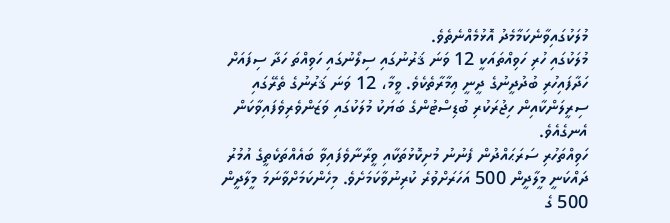މުލަކުގައިވާނެކަމާމެދު އޮޅުމެއްނެތެވެ.
މުލަކުގައި ހުރި ހަވިއްތައަކީ 12 ވަނަ ޤަރުނުގައި ސިލޯނުގައި ހަވިއްތަ ހަދާ ސިފައަށް ހަދާފައިހުރި ބުދުދީނުގެ ދީނީ ޢިމާރާތެކެވެ. ވީމާ، 12 ވަނަ ޤަރުނުގެ ތެރޭގައި ސިރީލަންކާއިން ހިޖުރަކުރި ބުޑިސްޓުންގެ ބަޔަކު މުލަކުގައި ވަޒަންވެރިވެފައިވާކަން އެނގެއެވެ.
ހަވިއްތަހުރި ސަރަޙައްދުން ފެނުނު މުށިކޮޅުތަކާއި ވީރާނާވެފައިވާ ބައެއްތަކެތީގެ އުމުރު ދައްކަނީ މީލާދީން 500 އަހަރަށްވުރެ ކުރިނުވާކަމަށެވެ. މިހެންކަމަށްވާނަމަ މީލާދީން 500 ގެ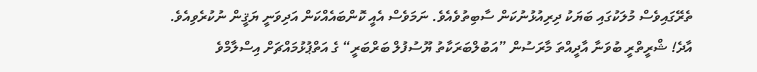ތެރޭގައިވެސް މުލަކުގައި ބަޔަކު ދިރިއުޅުނުކަން ސާބިތުވެއެވެ. ނަމަވެސް އެއީ ކޮންބައެއްކަން އަދިވަނީ ޔަޤީން ނުކުރެވިއެވެ.
އާދެ! ޝްރީތްރީ ބުވަނާ އާދީއްތަ މާރަސުން ”އަބުލްބަރަކާތު ޔޫސުފުލް ބަރްބަރީ“ ގެ އަތްޕުޅުމައްޗަށް އިސްލާމްވެ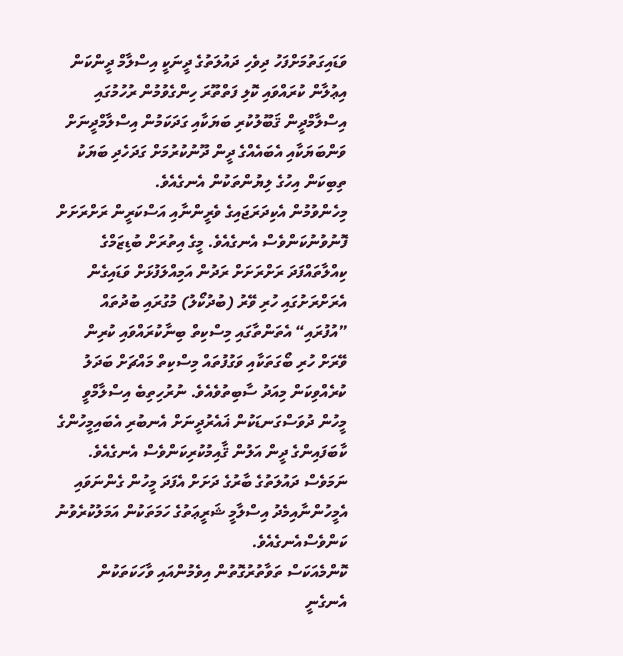ވަޑައިގަތުމަށްފަހު ދިވެހި ދައުލަތުގެ ދީނަކީ އިސްލާމް ދީންކަން އިޢުލާން ކުރައްވައި ކޮލި ފަތްތޫރަ ހިންގެވުމުން ރުހުމުގައި އިސްލާމްދީން ޤަބޫލުކުރި ބަޔަކާއި ގަދަކަމުން އިސްލާމްދީނަށް ވަންބަޔަކާއި އެބައެއްގެ ދީން ދޫނުކުރުމަށް ގަދަހެދި ބަޔަކު ތިބިކަން އިހުގެ ލިޔުންތަކުން އެނގެއެވެ.
މިހެންވުމުން އެކިދަރަޖައިގެ ވެރީންނާއި އަސްކަރީން ރަށްރަށަށް ފޮނުވުނުކަންވެސް އެނގެއެވެ. މީގެ އިތުރަށް ބުޑިޒަމްގެ ކިއްލާތައްފަދަ ރަށްރަށަށް ރަދުން އަމިއްލަފުޅަށް ވަޑައިގެން އެރަށްރަށުގައި ހުރި ވޭރު (ބުދުކޯލު) މުގުރައި ބުދުތައް ”އުފުރައި“ އެތަންތާގައި މިސްކިތް ބިނާކުރައްވައި ކުރިން ވޭރަށް ހުރި ބޯގަތަކާއި ވަގުފުތައް މިސްކިތް މައްޗަށް ބަދަލު ކުރެއްވިކަން މިއަދު ސާބިތުވެއެވެ. ނުރުހިތިބެ އިސްލާމްވީ މީހުން ދުވަސްގަނޑަކުން ޣައެރުދީނަށް އެނބުރި އެބައިމީހުންގެ ކާބަފައިންގެ ދީން އަލުން ޤާއިމުކުރިކަންވެސް އެނގެއެވެ. ނަމަވެސް ދައުލަތުގެ ބާރުގެ ދަށަށް އެފަދަ މީހުން ގެންނަވައި އެމީހުންނާއިމެދު އިސްލާމީ ޝަރީޢަތުގެ ހަމަތަކުން އަމަލުކުރެވުނު ކަންވެސްއެނގެއެވެ.
ކޮންމެއަކަސް ތަވާތުރުގޮތުން އިވެމުންއައި ވާހަކަތަކުން އެނގެނީ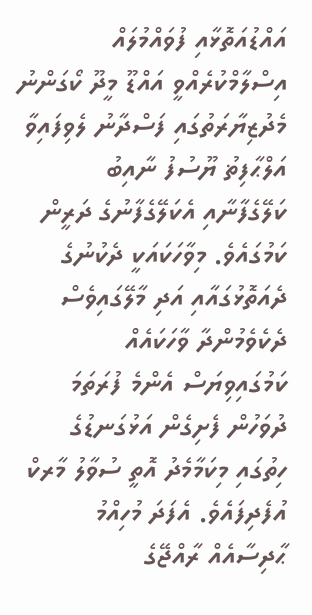އައްޑުއަތޮޅާއި ފުވައްމުލައް އިސްލާމްކުރެއްވީ އައްޑޫ މީދޫ ކޯގަންނު މެދުޒިޔާރަތުގައި ފަސްދާނު ލެވިފައިވާ އަލްޙާފިޡު ޔޫސުފު ނާއިބު ކަލޭގެފާނާއި އެކަލޭގެފާނުގެ ދަރީން ކަމުގައެވެ. މިވާހަކައަކީ ދެކުނުގެ ދެއަތޮޅުގައާއި އަދި މާލޭގައިވެސް ދެކެވެމުންދާ ވާހަކައެއް ކަމުގައިވިޔަސް އެންމެ ފުރަތަމަ ދުވަހުން ފެށިގެން އަޅުގަނޑުގެ ހިތުގައި މިކަމާމެދު އޮތީ ސުވާލު މާރކް އުފެދިފައެވެ. އެފަދަ މުހިއްމު ޙާދިސާއެއް ރާއްޖޭގެ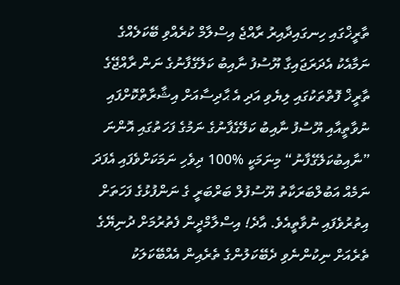ތާރީޚްގައި ހިނގައިދާއިރު ރާއްޖެ އިސްލާމް ކުރެއްވި ބޭކަލެއްގެ ނަމާއެކު އެދަރަޖައިގާ ޔޫސުފު ނާއިބު ކަލޭގެފާނުގެ ނަން ރާއްޖޭގެ ތާރީޚް ފޮތްތަކުގައި ލިޔެވި އަދި އެ ޙާދިސާއަށް އިޝާރާތްކޮށްފައި ނުވާތީއާއި ޔޫސުފު ނާއިބު ކަލޭގެފާނުގެ ނަމުގެ ފަހަތުގައި އޮންނަ ”ނާއިބުކަލޭގެފާނު“ މިނަމަކީ %100 ދިވެހި ނަމަކަށްވެފައި އެފަދަ ނަމެއް އަބުލްބަރަކާތު ޔޫސުފުލް ބަރްބަރީ ގެ ނަންފުޅުގެ ފަހަތަށް އިތުރުވެފައި ނުވާތީއެވެ. އާދެ! އިސްލާމްދީން ފެތުރުމަށް ދުނިޔޭގެ ތެރެއަށް ނިކުންނެވި ދެބޭކަލުންގެ ތެރެއިން އެއްބޭކަލަކު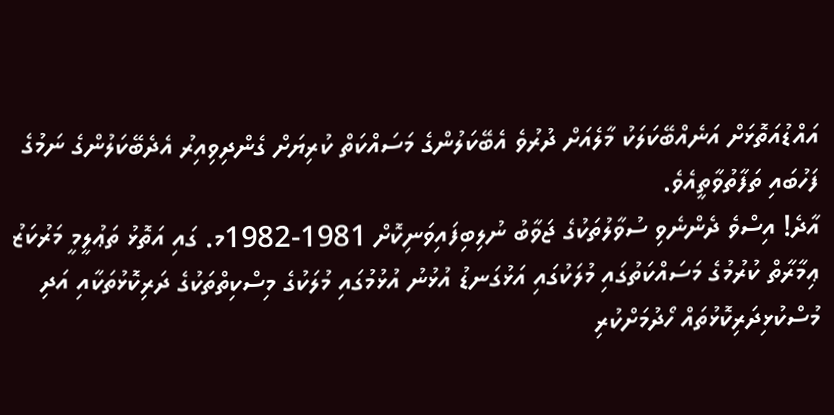އައްޑުއަތޮޅަށް އަނެއްބޭކަލަކު މާލެއަށް ދުރުވެ އެބޭކަލުންގެ މަސައްކަތް ކުރިޔަށް ގެންދިވިއިރު އެދެބޭކަލުންގެ ނަމުގެ ފަހުބައި ތަފާތުވާތީއެވެ.
އާދެ! އިސްވެ ދެންނެވި ސުވާލުތަކުގެ ޖަވާބު ނުލިބިފައިވަނިކޮށް 1981-1982މ. ގައި އަތޮޅު ތަޢުލީމީ މަރުކަޒު ޢިމާރާތް ކުރުމުގެ މަސައްކަތުގައި މުލަކުގައި އަޅުގަނޑު އުޅުނު އުޅުމުގައި މުލަކުގެ މިސްކިތްތަކުގެ ދަރިކޮޅުތަކާއި އަދި މުސްކުޅިދަރިކޮޅުތައް ހޯދުމަށްކުރި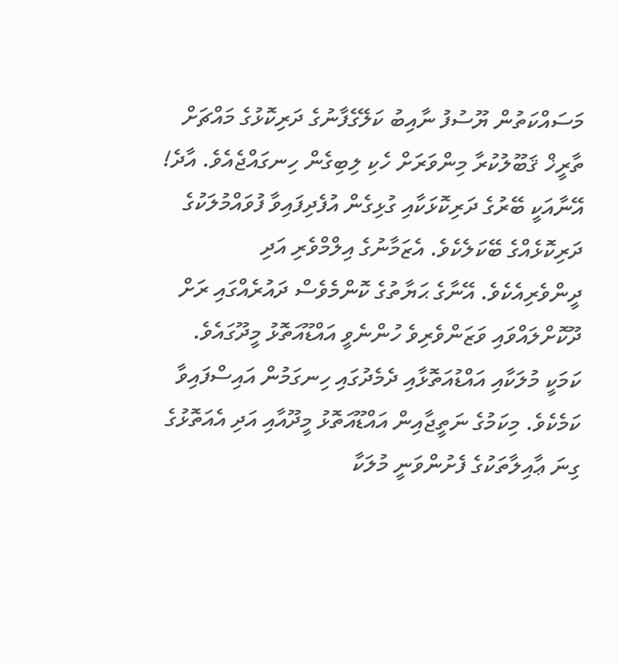މަސައްކަތުން ޔޫސުފު ނާއިބު ކަލޭގެފާނުގެ ދަރިކޮޅުގެ މައްޗަށް ތާރީޚް ޤަބޫލުކުރާ މިންވަރަށް ހެކި ލިބިގެން ހިނގައްޖެއެވެ. އާދެ! އޭނާއަކީ ބޭރުގެ ދަރިކޮޅަކާއި ގުޅިގެން އުފެދިފައިވާ ފުވައްމުލަކުގެ ދަރިކޮޅެއްގެ ބޭކަލެކެވެ. އެޒަމާނުގެ އިލްމްވެރި އަދި ދީންވެރިއެކެވެ. އޭނާގެ ޙަޔާތުގެ ކޮންމެވެސް ދައުރެއްގައި ރަށް ދޫކޮށްލައްވައި ވަޒަންވެރިވެ ހުންނެވީ އައްޑޫއަތޮޅު މީދޫގައެވެ. ކަމަކީ މުލަކާއި އައްޑުއަތޮޅާއި ދެމެދުގައި ހިނގަމުން އައިސްފައިވާ ކަމެކެވެ. މިކަމުގެ ނަތީޖާއިން އައްޑޫއަތޮޅު މީދޫއާއި އަދި އެއަތޮޅުގެ ގިނަ ޢާއިލާތަކުގެ ފެށުންވަނީ މުލަކާ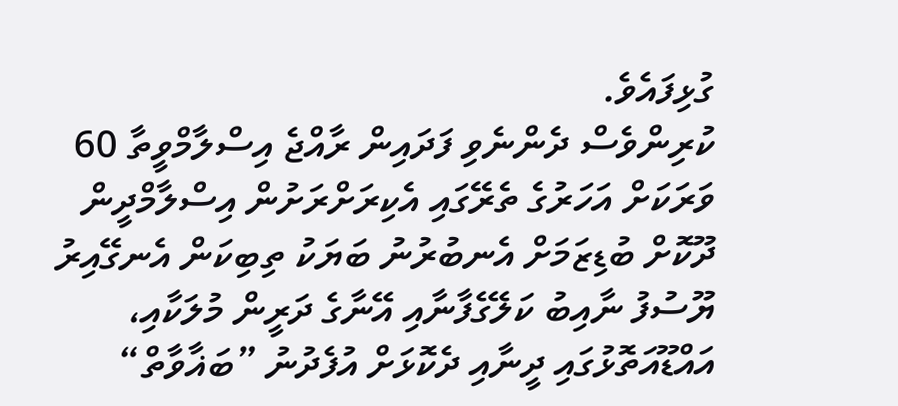ގުޅިފައެވެ.
ކުރިންވެސް ދެންނެވި ފަދައިން ރާއްޖެ އިސްލާމްވީތާ 60 ވަރަކަށް އަހަރުގެ ތެރޭގައި އެކިރަށްރަށުން އިސްލާމްދީން ދޫކޮށް ބުޑިޒަމަށް އެނބުރުނު ބަޔަކު ތިބިކަން އެނގޭއިރު ޔޫސުފު ނާއިބު ކަލޭގެފާނާއި އޭނާގެ ދަރީން މުލަކާއި، އައްޑޫއަތޮޅުގައި ދީނާއި ދެކޮޅަށް އުފެދުނު ”ބަޣާވާތް“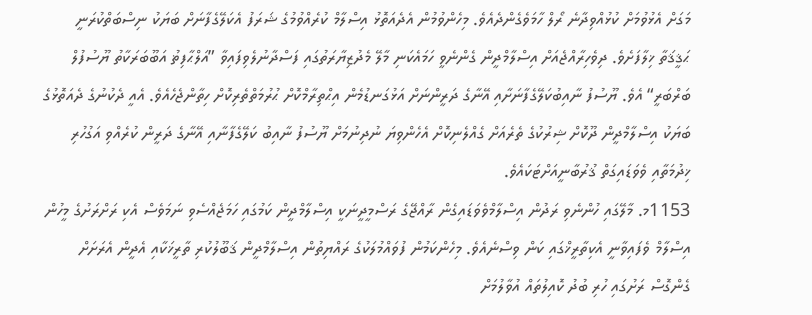މަގަށް އެޅުވުމަށް ކުޅުއްވިދާނެ ރޯލް ހާމަވެގެންދެއެވެ. މިހެންވުމުން އެދެއަތޮޅު އިސްލާމް ކުރެއްވުމުގެ ޝަރަފު އެކަލޭގެފާނަށް ބަޔަކު ނިސްބަތްކުރަނީ ޙަޤީޤަތާ ޚިލާފަށެވެ. ދިވެހިރާއްޖެއަށް އިސްލާމްދީން ގެންނެވީ ހަމައެކަނި މާލޭ މެދުޒިޔާރަތުގައި ފަސްދާނުލެވިފައިވާ ”އަލްޙާފިޡު އަބޫބަރަކާތު ޔޫސުފުލް ބަރްބަރީ“ އެވެ. ޔޫސުފު ނާއިބުކަލޭގެފާނަށާއި އޭނާގެ ދަރީންނަށް އަޅުގަނޑުމެން އިޙްތިރާމްކޮށް ޙުރުމަތްތެރިކޮށް ހިތާންޖެހެއެވެ. އެއީ ދެކުނުގެ ދެއަތޮޅުގެ ބަޔަކު އިސްލާމްދީން ދޫކޮށް ޝިރުކުގެ ތެރެއަށް ގެއްލެނިކޮށް އެހެންވިޔަ ނުދިނުމަށް ޔޫސުފު ނާއިބު ކަލޭގެފާނާއި އޭނާގެ ދަރީން ކުރެއްވި އަގުހުރި ޚިދުމަތާއި ވެވަޑައިގަތް ޤުރުބާނީއަށްޓަކައެވެ.
1153މ. މާލޭގައި ހުންނެވި ރަދުން އިސްލާމްވެވަޑައިގެން ރާއްޖޭގެ ރަސްމީދީނަކީ އިސްލާމްދީން ކަމުގައި ހަމަޖެއްސެވި ނަމަވެސް އެކި ރަށްރަށުގެ މީހުން އިސްލާމް ވެފައިވާނީ އެކިތާރީޚްގައި ކަން ވިސްނެއެވެ. މިހެންކަމުން ފުވައްމުލަކުގެ ރައްޔިތުން އިސްލާމްދީން ޤަބޫލުކުރި ތާރީޚަކާއި އެދީން އެރަށަށް ގެންގޮސް ރަށުގައި ހުރި ބުދު ކޮއިލުތައް އުވާލުމަށް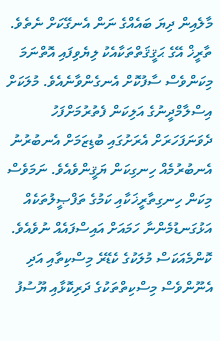މާލެއިން ދިޔަ ބައެއްގެ ނަން އެނގޭކަށް ނެތެވެ. ތާރީޚް އޭގެ ޙަޤީޤަތްތަކާއެކު ލިޔެވިފައި އޮތްނަމަ މިކަންވެސް ސާފުކޮށް އެނގެންވާނެއެވެ. މުލަކަށް އިސްލާމްދީނުގެ އަލިކަން ފެތުރުމަށްފަހު ދެވަނަފަހަރަށް އެރަށުގައި ބުޑިޒަމަށް އެނބުރުނު އެނބުރުމެއް ހިނގިކަން ޔަޤީންވެއެވެ. ނަމަވެސް މިކަން ހިނގިތާރީޚަކާއި ކަމުގެ ތަފްޞީލުތަކެއް އަޅުގަނޑުމެންނާ ހަމައަށް އައިސްފައެއް ނުވެއެވެ. ކޮންމެއަކަސް މުލަކުގެ ކެޑޭރެ މިސްކިތާއި އަދި އެނޫންވެސް މިސްކިތްތަކުގެ ދަރިކޮޅާއި ޔޫސުފު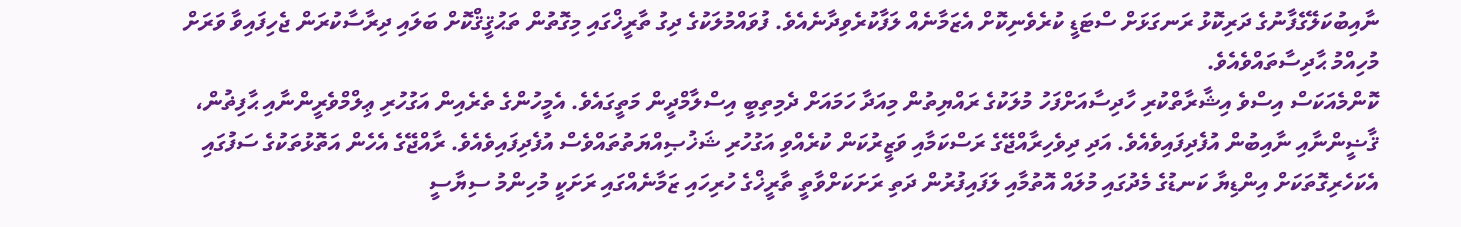ނާއިބުކަލޭގެފާނުގެ ދަރިކޮޅު ރަނގަޅަށް ސްޓަޑީ ކުރެވެނިކޮށް އެޒަމާނެއް ލަފާކުރެވިދާނެއެވެ. ފުވައްމުލަކުގެ ދިގު ތާރީޚްގައި މިގޮތުން ތަޙުޤީޤްކޮށް ބަލައި ދިރާސާކުރަން ޖެހިފައިވާ ވަރަށް މުހިއްމު ޙާދިސާތައްވެއެވެ.
ކޮންމެއަކަސް އިސްވެ އިޝާރާތްކުރި ހާދިސާއަށްފަހު މުލަކުގެ ރައްޔިތުން މިއަދާ ހަމައަށް ދެމިތިބީ އިސްލާމްދީން މަތީގައެވެ. އެމީހުންގެ ތެރެއިން އަގުހުރި ޢިލްމްވެރީންނާއި ޙާފިޡުން، ޤާޟީންނާއި ނާއިބުން އުފެދިފައިވެއެވެ. އަދި ދިވެހިރާއްޖޭގެ ރަސްކަމާއި ވަޒީރުކަން ކުރެއްވި އަގުހުރި ޝަޚުޞިއްޔަތުތައްވެސް އުފެދިފައިވެއެވެ. ރާއްޖޭގެ އެހެން އަތޮޅުތަކުގެ ސަފުގައި އެކަހެރިގޮތަކަށް އިންޑިޔާ ކަނޑުގެ މެދުގައި މުލައް އޮތުމާއި ލަފައިފުރުން ދަތި ރަށަކަށްވާތީ ތާރީޚްގެ ހުރިހައި ޒަމާނެއްގައި ރަށަކީ މުހިންމު ސިޔާސީ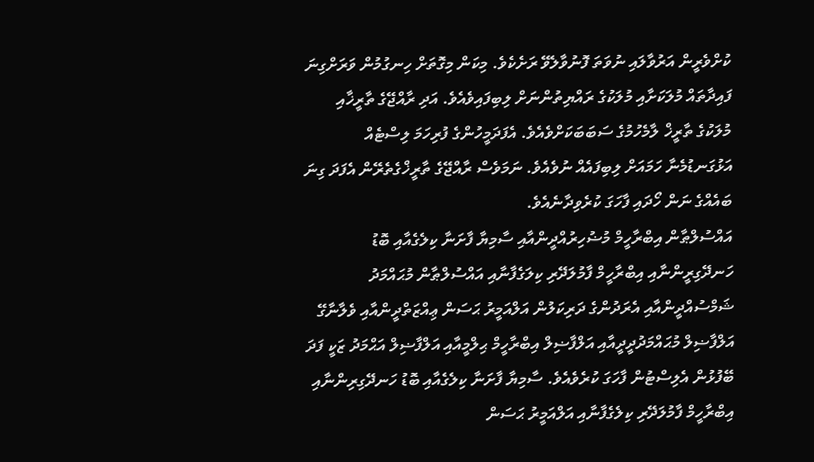ކުށްވެރީން އަރުވާލައި ނުވަތަ ފޮނުވާލެވޭ ރަށެކެވެ. މިކަން މިގޮތަށް ހިނގުމުން ވަރަށްގިނަ ފައިދާތައް މުލަކަށާއި މުލަކުގެ ރައްޔިތުންނަށް ލިބިފައިވެއެވެ. އަދި ރާއްޖޭގެ ތާރީޚާއި މުލަކުގެ ތާރީޚް ލާމެހުމުގެ ސަބަބަކަށްވެއެވެ. އެފަދަމީހުންގެ ފުރިހަމަ ލިސްޓެއް އަޅުގަނޑުމެނާ ހަމައަށް ލިބިފައެއް ނުވެއެވެ. ނަމަވެސް ރާއްޖޭގެ ތާރީޚްގެތެރޭން އެފަދަ ގިނަ ބައެއްގެ ނަން ހޯދައި ފާހަގަ ކުރެވިދާނެއެވެ.
އައްސުލްޠާން އިބްރާހީމް މުޟުހިރުއްދީންއާއި ސާމިޔާ ފާށަނާ ކިލެގެއާއި ބޮޑު ހަނދޭގިރީންނާއި އިބްރާހީމް ފާމުލަދޭރި ކިލަގެފާނާއި އައްސުލްޠާން މުޙައްމަދު ޝަމްސުއްދީންއާއި އެރަދުންގެ ދަރިކަލުން އަލްއަމީރު ޙަސަން ޢިއްޒަތްދީންއާއި ވެލާނާގޭ އަލްފާޟިލް މުޙައްމަދުދީދީއާއި އަލްފާޟިލް އިބްރާހީމް ޙިލްމީއާއި އަލްފާޟިލް އަޙްމަދު ޒަކީ ފަދަ ބޭފުޅުން އެލިސްޓުން ފާހަގަ ކުރެވެއެވެ. ސާމިޔާ ފާށަނާ ކިލެގެއާއި ބޮޑު ހަނދޭގިރިންނާއި އިބްރާހީމް ފާމުލަދޭރި ކިލެގެފާނާއި އަލްއަމީރު ޙަސަން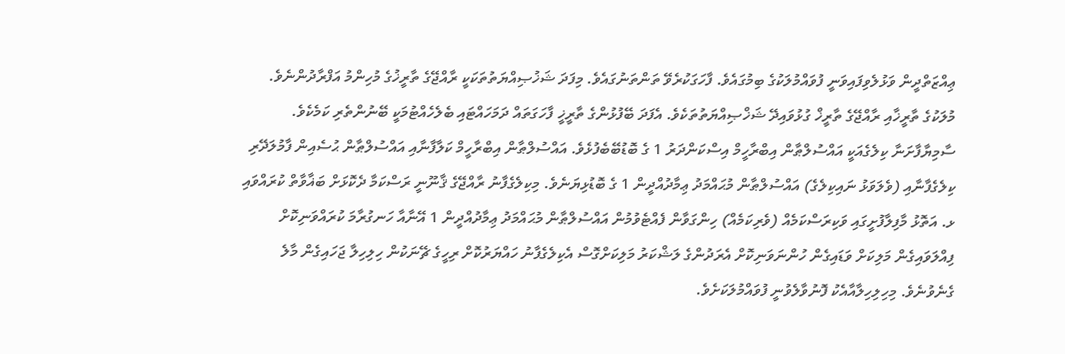ޢިއްޒަތްދީން ވަޅުލެވިފައިވަނީ ފުވައްމުލަކުގެ ބިމުގައެވެ. ފާހަގަކުރެވޭ ތަންތަނުގައެވެ. މިފަދަ ޝަޚުޞިއްޔަތުތަކަކީ ރާއްޖޭގެ ތާރީޚުގެ މުހިންމު އަފްރާދުންނެވެ. މުލަކުގެ ތާރީޚާއި ރާއްޖޭގެ ތާރީޚް ގުޅުވައިދޭ ޝަޚްޞިއްޔަތުތަކެވެ. އެފަދަ ބޭފުޅުންގެ ތާރީޚީ ފާހަގަތައް ދަމަހައްޓައި ބެލެހެއްޓުމަކީ ބޭނުންތެރި ކަމެކެވެ.
ސާމިޔާފާށަނާ ކިލެގެއަކީ އައްސުލްޠާން އިބްރާހީމް އިސްކަންދަރު 1 ގެ ބޮޑުބޭބެފުޅެވެ. އައްސުލްޠާން އިބްރާހީމް ކަލާފާނާއި އައްސުލްޠާން ޙުސެއިން ފާމުލަދޭރި ކިލެގެފާނާއި (ވެލަވަޅު ނައިކިލެގެ) އައްސުލްޠާން މުޙައްމަދު ޢިމާދުއްދީން 1 ގެ ބޮޑުޅިޔަނެވެ. މިކިލެގެފާނު ރާއްޖޭގެ ޤާނޫނީ ރަސްކަމާ ދެކޮޅަށް ބަޣާވާތް ކުރައްވައި ޅ. އަތޮޅު މާފިލާފުށީގައި ވަކިރަސްކަމެއް (ވެރިކަމެއް) ހިންގަވާން ފެއްޓެވުމުން އައްސުލްޠާން މުޙައްމަދު ޢިމާދުއްދީން 1 އޭނާއާ ހަނގުރާމަ ކުރައްވަނިކޮށް ފިއްލަވައިގެން މަލިކަށް ވަޑައިގެން ހުންނަވަނިކޮށް އެރަދުންގެ ލަޝްކަރު މަލިކަށްގޮސް އެކިލެގެފާނު ހައްޔަރުކޮށް ރިހީގެ ޗޭނަކުން ހިލިހިލާ ޖަހައިގެން މާލެ ގެނެވުނެވެ. މިހިލިހިލާއާއެކު ފޮނުވާލެވުނީ ފުވައްމުލަކަށެވެ.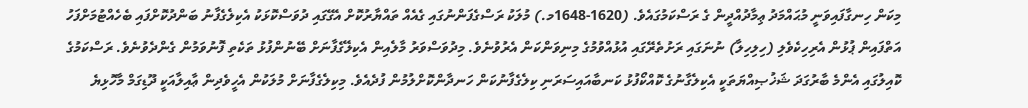މިކަން ހިނގާފައިވަނީ މުޙައްމަދު ޢިމާދުއްދީން ގެ ރަސްކަމުގައެވެ. (1620-1648މ.) މުލަކު ރަސްގެފަންނުގައި ގެއެއް ތައްޔާރުކޮށް އެގޭގައި ދުވަސްކޮޅަކު އެކިލެގެފާނު ބަންދުކޮށްފައި ބެހެއްޓުމަށްފަހު އަތްފައިން ޕުޅުން އެރިހިކެވެލި (ހިލިހިލާ) ނުނަގައި ރަށުތެރޭގައި އުޅުއްވުމުގެ މިނިވަންކަން އެރުވުނެވެ. މިދުވަސްވަރު މާލެއިން އެކިލޭގެފާނަށް ބޭނުންފުޅު ތަކެތި ފޮނުވަމުން ގެންދެވުނެވެ. ރަސްކަމުގެ ކޮއިލުގައި އެންމެ ބާރުގަދަ ޝަޚުޞިއްޔަތަކީ އެކިލެގާނުގެ ކޮއްކޯފުޅު ކަނބާއައިސަރަނި ކިލެގެފާނުކަން ހަނދާންކޮށްލުމުން ފުދެއެވެ. މިކިލެގެފާނަށް މުލަކުން އެހީވެދިން ޢާއިލާއަކީ ދޫޑިގަމް މާހޮޅިޔެ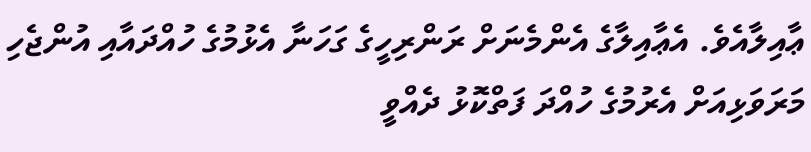ޢާއިލާއެވެ. އެޢާއިލާގެ އެންމެނަށް ރަންރިހީގެ ގަހަނާ އެޅުމުގެ ހުއްދައާއި އުންޖެހި މަރަވަޅިއަށް އެރުމުގެ ހުއްދަ ފަތްކޮޅު ދެއްވީ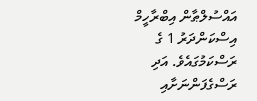އައްސުލްޠާން އިބްރާހީމް އިސްކަންދަރު 1 ގެ ރަސްކަމުގައެވެ. އަދި ރަސްގެފަންނަށާއި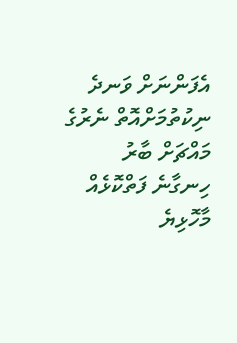އެފަންނަށް ވަނދެ ނިކުތުމަށްއޮތް ނެރުގެ މައްޗަށް ބާރު ހިނގާނެ ފަތްކޮޅެއް މާހޮޅިޔެ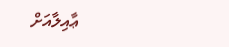ޢާއިލާއަށް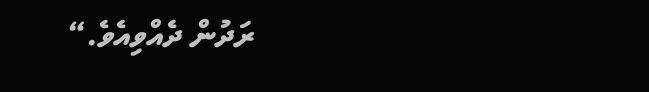ރަދުން ދެއްވިއެވެ.“